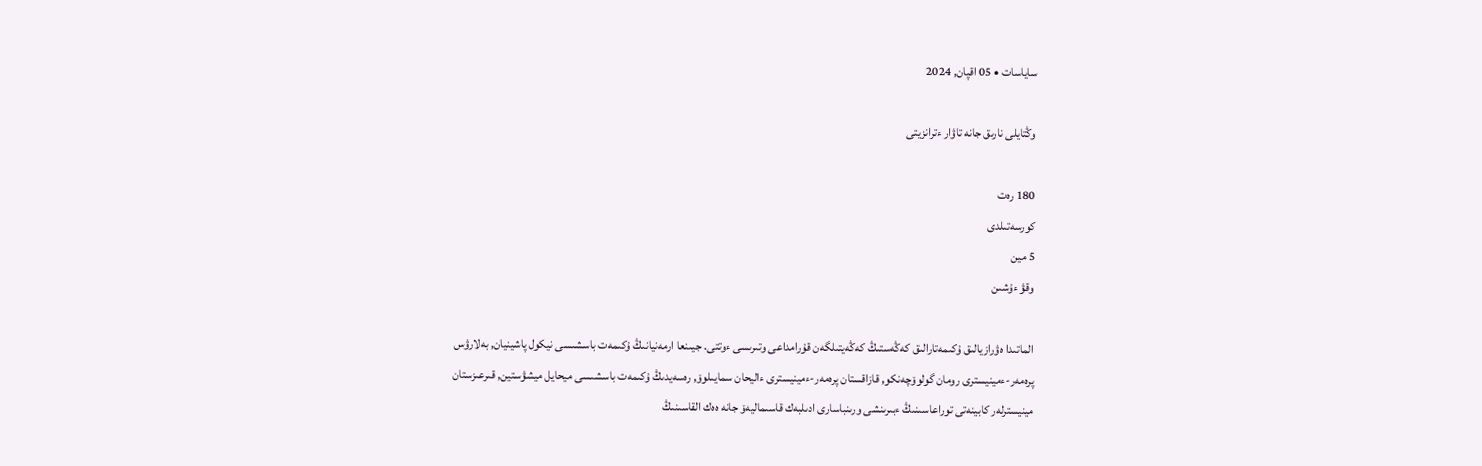ساياسات • 05 اقپان, 2024

وڭتايلى نارىق جانە تاۋار ءترانزيتى

180 رەت
كورسەتىلدى
5 مين
وقۋ ءۇشىن

الماتىدا ەۋرازيالىق ۇكىمەتارالىق كەڭەستىڭ كەڭەيتىلگەن قۇرامداعى وتىرىسى ءوتتى. جيىنعا ارمەنيانىڭ ۇكىمەت باسشىسى نيكول پاشينيان, بەلارۋس پرەمەر-ءمينيسترى رومان گولوۆچەنكو, قازاقستان پرەمەر-ءمينيسترى ءاليحان سمايىلوۆ, رەسەيدىڭ ۇكىمەت باسشىسى ميحايل ميشۋستين, قىرعىزستان مينيسترلەر كابينەتى توراعاسىنىڭ ءبىرىنشى ورىنباسارى ادىلبەك قاسىماليەۆ جانە ەەك القاسىنىڭ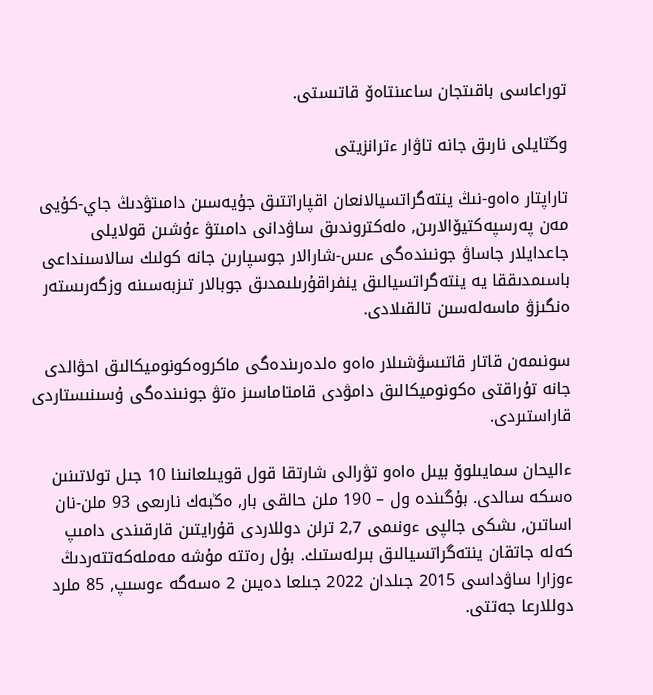توراعاسى باقىتجان ساعىنتاەۆ قاتىستى.

وڭتايلى نارىق جانە تاۋار ءترانزيتى

تاراپتار ەاەو-نىڭ ينتەگراتسيالانعان اقپاراتتىق جۇيەسىن دامىتۋدىڭ جاي-كۇيى مەن پەرسپەكتيۆالارىن, ەلەكتروندىق ساۋدانى دامىتۋ ءۇشىن قولايلى جاعدايلار جاساۋ جونىندەگى ءىس-شارالار جوسپارىن جانە كولىك سالاسىنداعى باسىمدىققا يە ينتەگراتسيالىق ينفراقۇرىلىمدىق جوبالار تىزبەسىنە وزگەرىستەر ەنگىزۋ ماسەلەسىن تالقىلادى.

سونىمەن قاتار قاتىسۋشىلار ەاەو ەلدەرىندەگى ماكروەكونوميكالىق احۋالدى جانە تۇراقتى ەكونوميكالىق دامۋدى قامتاماسىز ەتۋ جونىندەگى ۇسىنىستاردى قاراستىردى.

ءاليحان سمايىلوۆ بيىل ەاەو تۋرالى شارتقا قول قويىلعانىنا 10 جىل تولاتىنىن ەسكە سالدى. بۇگىندە ول – 190 ملن حالقى بار, ەڭبەك نارىعى 93 ملن-نان اساتىن, ىشكى جالپى ءونىمى 2,7 ترلن دوللاردى قۇرايتىن قارقىندى دامىپ كەلە جاتقان ينتەگراتسيالىق بىرلەستىك. بۇل رەتتە مۇشە مەملەكەتتەردىڭ ءوزارا ساۋداسى 2015 جىلدان 2022 جىلعا دەيىن 2 ەسەگە ءوسىپ, 85 ملرد دوللارعا جەتتى.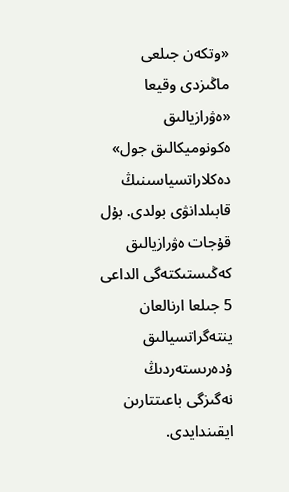«وتكەن جىلعى ماڭىزدى وقيعا «ەۋرازيالىق ەكونوميكالىق جول» دەكلاراتسياسىنىڭ قابىلدانۋى بولدى. بۇل قۇجات ەۋرازيالىق كەڭىستىكتەگى الداعى 5 جىلعا ارنالعان ينتەگراتسيالىق ۇدەرىستەردىڭ نەگىزگى باعىتتارىن ايقىندايدى.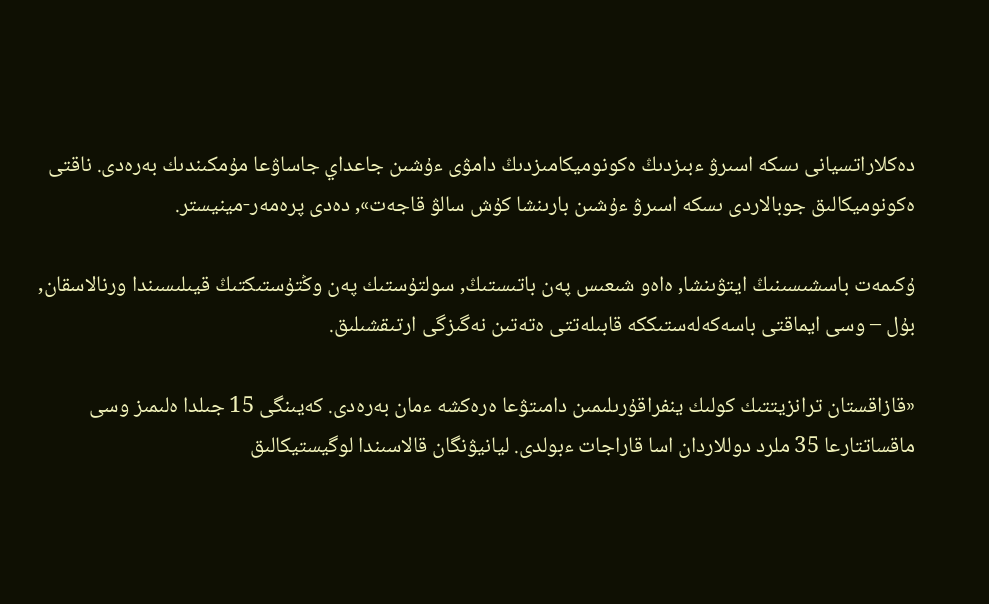دەكلاراتسيانى ىسكە اسىرۋ ءبىزدىڭ ەكونوميكامىزدىڭ دامۋى ءۇشىن جاعداي جاساۋعا مۇمكىندىك بەرەدى. ناقتى ەكونوميكالىق جوبالاردى ىسكە اسىرۋ ءۇشىن بارىنشا كۇش سالۋ قاجەت», دەدى پرەمەر-مينيستر.

ۇكىمەت باسشىسىنىڭ ايتۋىنشا, ەاەو شىعىس پەن باتىستىڭ, سولتۇستىك پەن وڭتۇستىكتىڭ قيىلىسىندا ورنالاسقان, بۇل – وسى ايماقتى باسەكەلەستىككە قابىلەتتى ەتەتىن نەگىزگى ارتىقشىلىق.

«قازاقستان ترانزيتتىك كولىك ينفراقۇرىلىمىن دامىتۋعا ەرەكشە ءمان بەرەدى. كەيىنگى 15 جىلدا ەلىمىز وسى ماقساتتارعا 35 ملرد دوللاردان اسا قاراجات ءبولدى. ليانيۋنگان قالاسىندا لوگيستيكالىق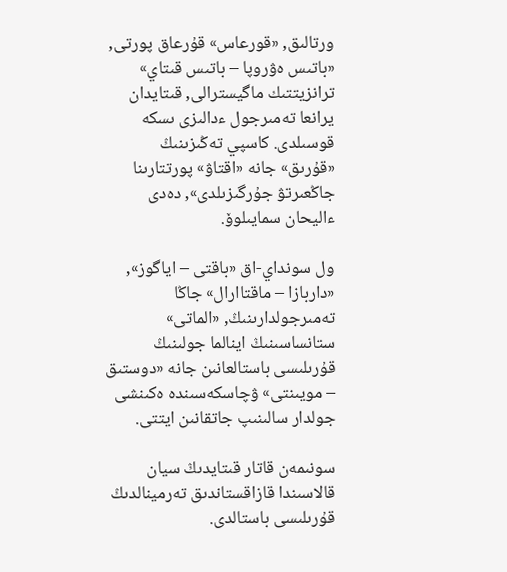ورتالىق, «قورعاس» قۇرعاق پورتى, «باتىس ەۋروپا – باتىس قىتاي» ترانزيتتىك ماگيسترالى, قىتايدان يرانعا تەمىرجول ءدالىزى ىسكە قوسىلدى. كاسپي تەڭىزىنىڭ «قۇرىق» جانە «اقتاۋ» پورتتارىنا جاڭعىرتۋ جۇرگىزىلدى», دەدى ءاليحان سمايىلوۆ.

ول سونداي-اق «باقتى – اياگوز», «داربازا – ماقتاارال» جاڭا تەمىرجولدارىنىڭ, «الماتى» ستانساسىنىڭ اينالما جولىنىڭ قۇرىلىسى باستالعانىن جانە «دوستىق – مويىنتى» ۋچاسكەسىندە ەكىنشى جولدار سالىنىپ جاتقانىن ايتتى.

سونىمەن قاتار قىتايدىڭ سيان قالاسىندا قازاقستاندىق تەرمينالدىڭ قۇرىلىسى باستالدى.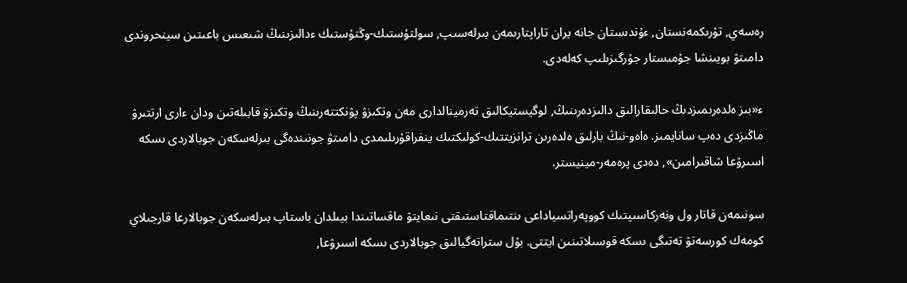رەسەي, تۇرىكمەنستان, ءۇندىستان جانە يران تاراپتارىمەن بىرلەسىپ, سولتۇستىك-وڭتۇستىك ءدالىزىنىڭ شىعىس باعىتىن سينحروندى دامىتۋ بويىنشا جۇمىستار جۇرگىزىلىپ كەلەدى.

ء«بىز ەلدەرىمىزدىڭ حالىقارالىق دالىزدەرىنىڭ, لوگيستيكالىق تەرمينالدارى مەن وتكىزۋ پۋنكتتەرىنىڭ وتكىزۋ قابىلەتىن ودان ءارى ارتتىرۋ ماڭىزدى دەپ سانايمىز. ەاەو-نىڭ بارلىق ەلدەرىن ترانزيتتىك-كولىكتىك ينفراقۇرىلىمدى دامىتۋ جونىندەگى بىرلەسكەن جوبالاردى ىسكە اسىرۋعا شاقىرامىن», دەدى پرەمەر-مينيستر.

سونىمەن قاتار ول ونەركاسىپتىك كووپەراتسياداعى ىنتىماقتاستىقتى نىعايتۋ ماقساتىندا بيىلدان باستاپ بىرلەسكەن جوبالارعا قارجىلاي كومەك كورسەتۋ تەتىگى ىسكە قوسىلاتىنىن ايتتى. بۇل ستراتەگيالىق جوبالاردى ىسكە اسىرۋعا,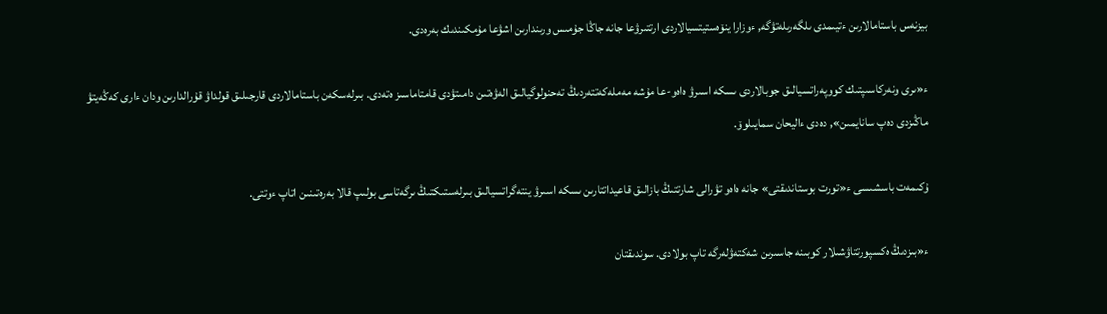بيزنەس باستامالارىن ءتيىمدى ىلگەرىلەتۋگە, ءوزارا ينۆەستيتسيالاردى ارتتىرۋعا جانە جاڭا جۇمىس ورىندارىن اشۋعا مۇمكىندىك بەرەدى.

ء«ىرى ونەركاسىپتىك كووپەراتسيالىق جوبالاردى ىسكە اسىرۋ ەاەو-عا مۇشە مەملەكەتتەردىڭ تەحنولوگيالىق الەۋەتىن دامىتۋدى قامتاماسىز ەتەدى. بىرلەسكەن باستامالاردى قارجىلىق قولداۋ قۇرالدارىن ودان ءارى كەڭەيتۋ ماڭىزدى دەپ سانايمىن», دەدى ءاليحان سمايىلوۆ.

ۇكىمەت باسشىسى ء«تورت بوستاندىقتى» جانە ەاەو تۋرالى شارتتىڭ بازالىق قاعيداتتارىن ىسكە اسىرۋ ينتەگراتسيالىق بىرلەستىكتىڭ ىرگەتاسى بولىپ قالا بەرەتىنىن اتاپ ءوتتى.

ء«بىزدىڭ ەكسپورتتاۋشىلار كوبىنە جاسىرىن شەكتەۋلەرگە تاپ بولادى. سوندىقتان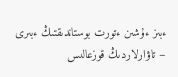ءبىز ءۇشىن ءتورت بوستاندىقتىڭ ءبىرى – تاۋارلاردىڭ قوزعالىس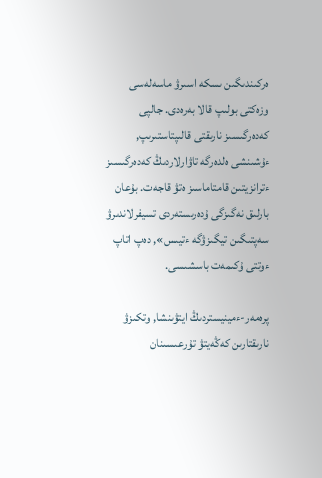ەركىندىگىن ىسكە اسىرۋ ماسەلەسى وزەكتى بولىپ قالا بەرەدى. جالپى كەدەرگىسىز نارىقتى قالىپتاستىرىپ, ءۇشىنشى ەلدەرگە تاۋارلاردىڭ كەدەرگىسىز ءترانزيتىن قامتاماسىز ەتۋ قاجەت. بۇعان بارلىق نەگىزگى ۇدەرىستەردى تسيفرلاندىرۋ سەپتىگىن تيگىزۋگە ءتيىس», دەپ اتاپ ءوتتى ۇكىمەت باسشىسى.

پرەمەر-ءمينيستردىڭ ايتۋىنشا, وتكىزۋ نارىقتارىن كەڭەيتۋ تۇرعىسىنان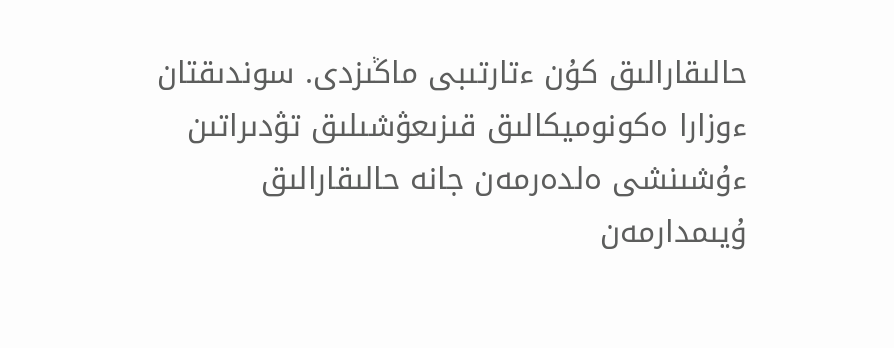حالىقارالىق كۇن ءتارتىبى ماڭىزدى. سوندىقتان ءوزارا ەكونوميكالىق قىزىعۋشىلىق تۋدىراتىن ءۇشىنشى ەلدەرمەن جانە حالىقارالىق ۇيىمدارمەن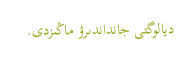ديالوگتى جانداندىرۋ ماڭىزدى.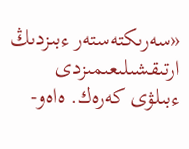«سەرىكتەستەر ءبىزدىڭ ارتىقشىلىعىمىزدى ءبىلۋى كەرەك. ەاەو-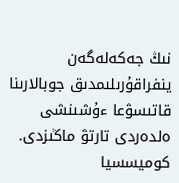نىڭ جەكەلەگەن ينفراقۇرىلىمدىق جوبالارىنا قاتىسۋعا ءۇشىنشى ەلدەردى تارتۋ ماڭىزدى. كوميسسيا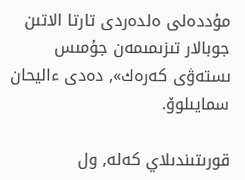مۇددەلى ەلدەردى تارتا الاتىن جوبالار تىزىمىمەن جۇمىس ىستەۋى كەرەك», دەدى ءاليحان سمايىلوۆ.

قورىتىندىلاي كەلە, ول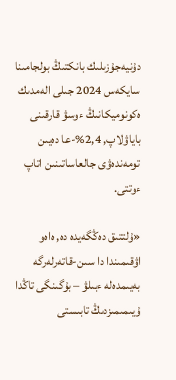دۇنيەجۇزىلىك بانكتىڭ بولجامىنا سايكەس 2024 جىلى الەمدىك ەكونوميكانىڭ ءوسۋ قارقىنى باياۋلاپ, 2,4%-عا دەيىن تومەندەۋى جالعاساتىنىن اتاپ ءوتتى.

«ۇلتتىق دەڭگەيدە دە, ەاەو اۋقىمىندا دا سىن-قاتەرلەرگە بەيىمدەلە ءبىلۋ – بۇگىنگى تاڭدا ۇيىمىمىزدىڭ تابىستى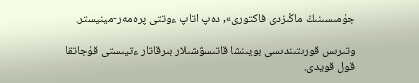جۇمىسىنىڭ ماڭىزدى فاكتورى», دەپ اتاپ ءوتتى پرەمەر-مينيستر.

وتىرىس قورىتىندىسى بويىنشا قاتىسۋشىلار بىرقاتار ءتيىستى قۇجاتقا قول قويدى.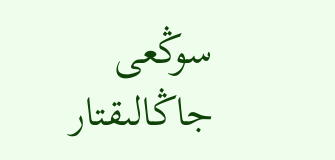سوڭعى جاڭالىقتار